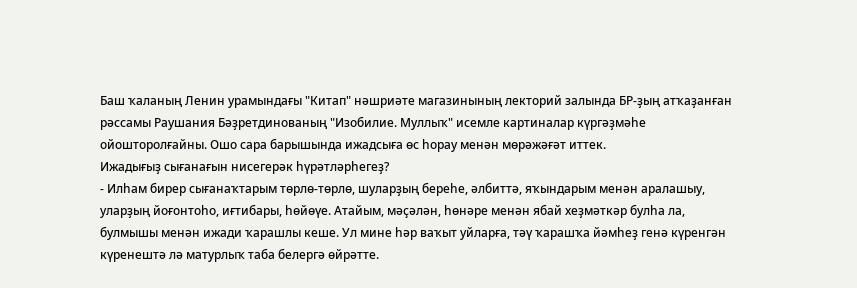Баш ҡаланың Ленин урамындағы "Китап" нәшриәте магазинының лекторий залында БР-ҙың атҡаҙанған рәссамы Раушания Бәҙретдинованың "Изобилие. Муллыҡ" исемле картиналар күргәҙмәһе ойошторолғайны. Ошо сара барышында ижадсыға өс һорау менән мөрәжәғәт иттек.
Ижадығыҙ сығанағын нисегерәк һүрәтләрһегеҙ?
- Илһам бирер сығанаҡтарым төрлө-төрлө, шуларҙың береһе, әлбиттә, яҡындарым менән аралашыу, уларҙың йоғонтоһо, иғтибары, һөйөүе. Атайым, мәҫәлән, һөнәре менән ябай хеҙмәткәр булһа ла, булмышы менән ижади ҡарашлы кеше. Ул мине һәр ваҡыт уйларға, тәү ҡарашҡа йәмһеҙ генә күренгән күренештә лә матурлыҡ таба белергә өйрәтте.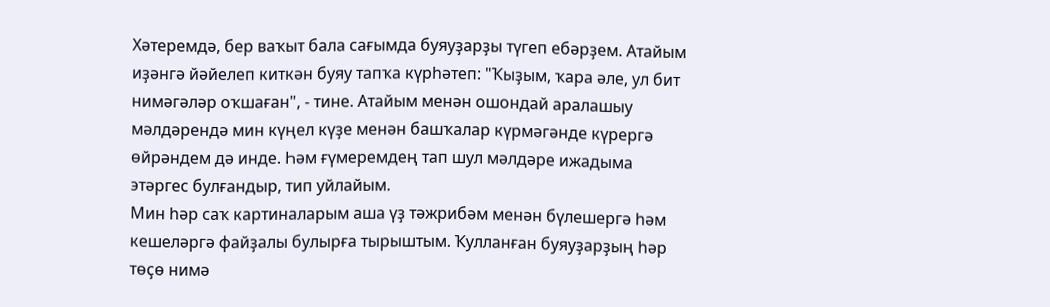Хәтеремдә, бер ваҡыт бала сағымда буяуҙарҙы түгеп ебәрҙем. Атайым иҙәнгә йәйелеп киткән буяу тапҡа күрһәтеп: "Ҡыҙым, ҡара әле, ул бит нимәгәләр оҡшаған", - тине. Атайым менән ошондай аралашыу мәлдәрендә мин күңел күҙе менән башҡалар күрмәгәнде күрергә өйрәндем дә инде. Һәм ғүмеремдең тап шул мәлдәре ижадыма этәргес булғандыр, тип уйлайым.
Мин һәр саҡ картиналарым аша үҙ тәжрибәм менән бүлешергә һәм кешеләргә файҙалы булырға тырыштым. Ҡулланған буяуҙарҙың һәр төҫө нимә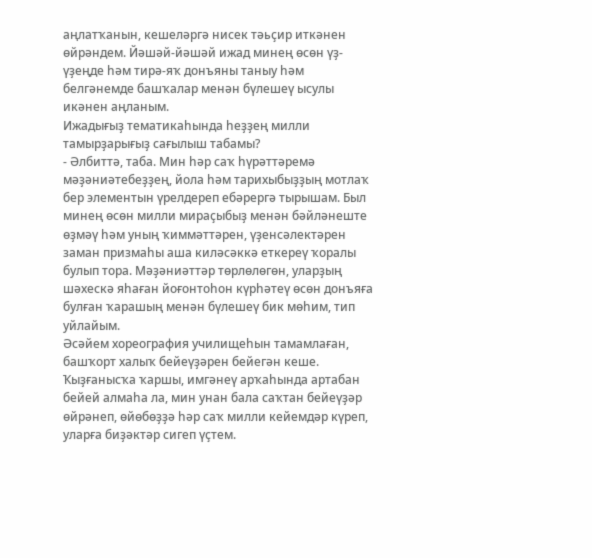аңлатҡанын, кешеләргә нисек тәьҫир иткәнен өйрәндем. Йәшәй-йәшәй ижад минең өсөн үҙ-үҙеңде һәм тирә-яҡ донъяны таныу һәм белгәнемде башҡалар менән бүлешеү ысулы икәнен аңланым.
Ижадығыҙ тематикаһында һеҙҙең милли тамырҙарығыҙ сағылыш табамы?
- Әлбиттә, таба. Мин һәр саҡ һүрәттәремә мәҙәниәтебеҙҙең, йола һәм тарихыбыҙҙың мотлаҡ бер элементын үрелдереп ебәрергә тырышам. Был минең өсөн милли мираҫыбыҙ менән бәйләнеште өҙмәү һәм уның ҡиммәттәрен, үҙенсәлектәрен заман призмаһы аша киләсәккә еткереү ҡоралы булып тора. Мәҙәниәттәр төрлөлөгөн, уларҙың шәхескә яһаған йоғонтоһон күрһәтеү өсөн донъяға булған ҡарашың менән бүлешеү бик мөһим, тип уйлайым.
Әсәйем хореография училищеһын тамамлаған, башҡорт халыҡ бейеүҙәрен бейегән кеше. Ҡыҙғанысҡа ҡаршы, имгәнеү арҡаһында артабан бейей алмаһа ла, мин унан бала саҡтан бейеүҙәр өйрәнеп, өйөбөҙҙә һәр саҡ милли кейемдәр күреп, уларға биҙәктәр сигеп үҫтем.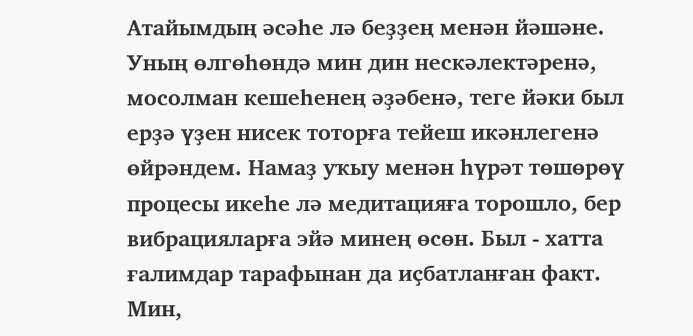Атайымдың әсәһе лә беҙҙең менән йәшәне. Уның өлгөһөндә мин дин нескәлектәренә, мосолман кешеһенең әҙәбенә, теге йәки был ерҙә үҙен нисек тоторға тейеш икәнлегенә өйрәндем. Намаҙ уҡыу менән һүрәт төшөрөү процесы икеһе лә медитацияға торошло, бер вибрацияларға эйә минең өсөн. Был - хатта ғалимдар тарафынан да иҫбатланған факт. Мин,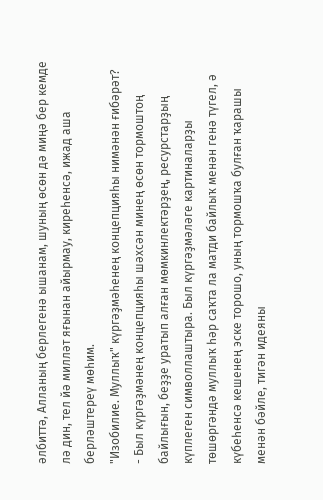әлбиттә, Алланың берлегенә ышанам, шуның өсөн дә миңә бер кемде лә дин, тел йә милләт яғынан айырмау, киреһенсә, ижад аша берләштереү мөһим.
"Изобилие. Муллыҡ" күргәҙмәһенең концепцияһы нимәнән ғибәрәт?
- Был күргәҙмәнең концепцияһы шәхсән минең өсөн тормоштоң байлығын, беҙҙе уратып алған мөмкинлектәрҙең, ресурстарҙың күплеген символлаштыра. Был күргәҙмәләге картиналарҙы төшөргәндә муллыҡ һәр саҡта ла матди байлыҡ менән генә түгел, ә күбеһенсә кешенең эске торошо, уның тормошҡа булған ҡарашы менән бәйле, тигән идеяны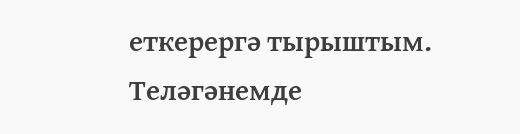еткерергә тырыштым. Теләгәнемде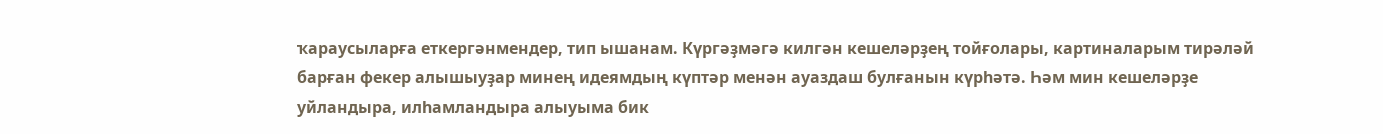ҡараусыларға еткергәнмендер, тип ышанам. Күргәҙмәгә килгән кешеләрҙең тойғолары, картиналарым тирәләй барған фекер алышыуҙар минең идеямдың күптәр менән ауаздаш булғанын күрһәтә. Һәм мин кешеләрҙе уйландыра, илһамландыра алыуыма бик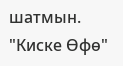шатмын.
"Киске Өфө"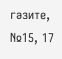гәзите, №15, 17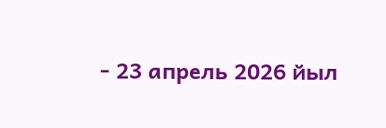- 23 апрель 2026 йыл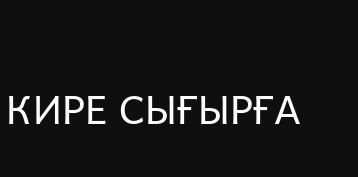КИРЕ СЫҒЫРҒА